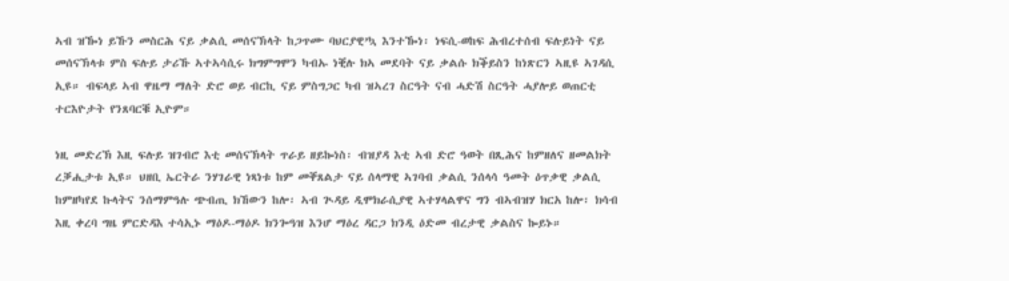ኣብ ዝዀነ ይኹን መስርሕ ናይ ቃልሲ መሰናኽላት ከጋጥሙ ባህርያዊ’ኳ እንተዀነ፡ ነፍሲ-ወከፍ ሕብረተሰብ ፍሉይነት ናይ መሰናኽላቱ ምስ ፍሉይ ታሪኹ ኣተኣሳሲሩ ክግምግሞን ካብኡ ነቒሉ ክኣ መደባት ናይ ቃልሱ ክቕይስን ከነጽርን ኣዚዩ ኣገዳሲ ኢዩ። ብፍላይ ኣብ ዋዜማ ማለት ድሮ ወይ ብርኪ ናይ ምስግጋር ካብ ዝኣረገ ስርዓት ናብ ሓድሽ ስርዓት ሓያሎይ ወጠርቲ ተርእዮታት የንጸባርቑ ኢዮም።

ነዚ መድረኽ እዚ ፍሉይ ዝገብሮ እቲ መሰናኽላት ጥራይ ዘይኰነስ፡ ብዝያዳ እቲ ኣብ ድሮ ዓወት በጺሕና ከምዘለና ዘመልክት ረቓሒታቱ ኢዩ። ህዘቢ ኤርትራ ንሃገራዊ ነጻነቱ ከም መቐጸልታ ናይ ሰላማዊ ኣገባብ ቃልሲ ንሰላሳ ዓመት ዕጥቃዊ ቃልሲ ከምዘካየደ ኩላትና ንሰማምዓሉ ጭብጢ ክኸውን ከሎ፡ ኣብ ጒዳይ ዲሞክራሲያዊ ኣተሃላልዋና ግን ብኣብዝሃ ክርአ ከሎ፡ ክሳብ እዚ ቀረባ ግዜ ምርድዳእ ተሳኢኑ ማዕዶ-ማዕዶ ክንጐዓዝ እንሆ ማዕረ ዳርጋ ክንዲ ዕድመ ብረታዊ ቃልስና ኰይኑ።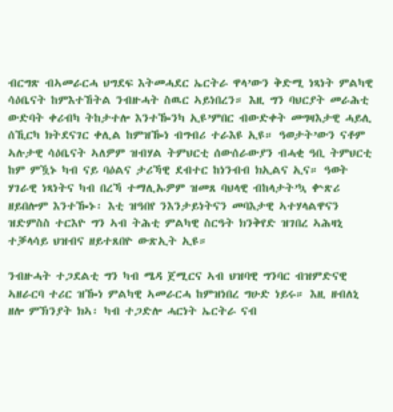ብርግጽ ብኣመራርሓ ህግደፍ እትመሓደር ኤርትራ ዋላ’ውን ቅድሚ ነጻነት ምልካዊ ሳዕቤናት ከምእተኸትል ንብዙሓት ስዉር ኣይነበረን። እዚ ግን ባህርያት መራሕቲ ውድባት ቀሪብካ ትከታተሎ እንተዀንካ ኢዩ’ምበር ብውድቀት መግዛእታዊ ሓይሊ ሰኺርካ ክትደናገር ቀሊል ከምዝዀነ ብግብሪ ተራእዩ ኢዩ። ዓወታት’ውን ናቶም ኣሉታዊ ሳዕቤናት ኣለዎም ዝብሃል ትምህርቲ ሰውሰራውያን ብሓቂ ዓቢ ትምህርቲ ከም ምዃኑ ካብ ናይ ባዕልና ታሪኻዊ ደብተር ከነንብብ ክኢልና ኢና። ዓወት ሃገራዊ ነጻነትና ካብ በረኻ ተማሊኡዎም ዝመጸ ባህላዊ ብከላታት’ኳ ቍጽሪ ዘይበሎም እንተዀኑ፡ እቲ ዝዓበየ ንእንታይነትናን መባእታዊ ኣተሃላልዋናን ዝድምስስ ተርእዮ ግን ኣብ ትሕቲ ምልካዊ ስርዓት ክንቅየድ ዝገበረ ኣሕዛኒ ተቓላሳይ ህዝብና ዘይተጸበዮ ውጽኢት ኢዩ።

ንብዙሓት ተጋደልቲ ግን ካብ ሜዳ ጀሚርና ኣብ ህዝባዊ ግንባር ብዝምድናዊ ኣዘራርባ ተሪር ዝዀነ ምልካዊ ኣመራርሓ ከምዝነበረ ግሁድ ነይሩ። እዚ ዘብለኒ ዘሎ ምኽንያት ክኣ፡ ካብ ተጋድሎ ሓርነት ኤርትራ ናብ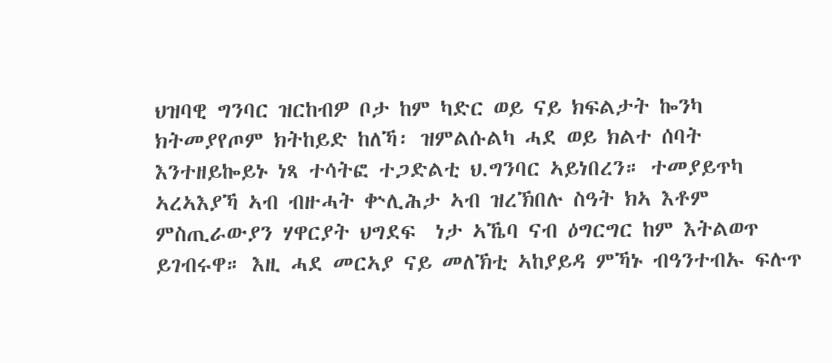ህዝባዊ ግንባር ዝርከብዎ ቦታ ከም ካድር ወይ ናይ ክፍልታት ኰንካ ክትመያየጦም ክትከይድ ከለኻ፡ ዝምልሱልካ ሓደ ወይ ክልተ ሰባት እንተዘይኰይኑ ነጻ ተሳትፎ ተጋድልቲ ህ.ግንባር ኣይነበረን። ተመያይጥካ ኣረኣእያኻ ኣብ ብዙሓት ቍሊሕታ ኣብ ዝረኽበሉ ስዓት ክኣ እቶም ምስጢራውያን ሃዋርያት ህግደፍ  ነታ ኣኼባ ናብ ዕግርግር ከም እትልወጥ ይገብሩዋ። እዚ ሓደ መርኣያ ናይ መለኽቲ ኣከያይዳ ምኻኑ ብዓንተብኡ ፍሉጥ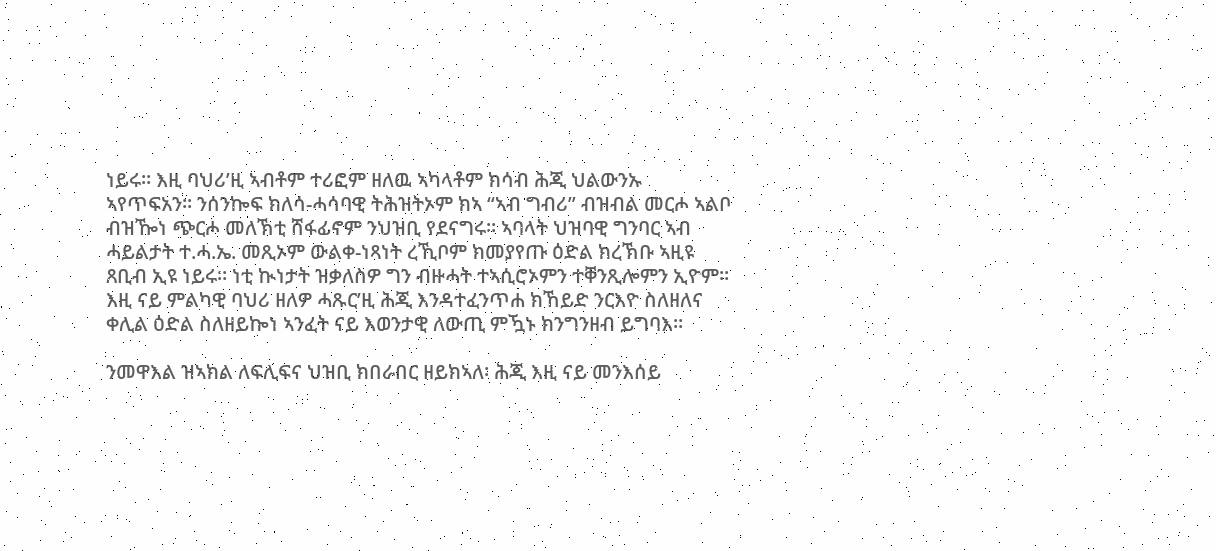ነይሩ። እዚ ባህሪ’ዚ ኣብቶም ተሪፎም ዘለዉ ኣካላቶም ክሳብ ሕጂ ህልውንኡ ኣየጥፍአን። ንሰንኰፍ ክለሳ-ሓሳባዊ ትሕዝትኦም ክኣ “ኣብ ግብሪ” ብዝብል መርሖ ኣልቦ ብዝዀነ ጭርሖ መለኽቲ ሸፋፊኖም ንህዝቢ የደናግሩ። ኣባላት ህዝባዊ ግንባር ኣብ ሓይልታት ተ.ሓ.ኤ. መጺኦም ውልቀ-ነጻነት ረኺቦም ክመያየጡ ዕድል ክረኽቡ ኣዚዩ ጸቢብ ኢዩ ነይሩ። ነቲ ኲነታት ዝቃለስዎ ግን ብዙሓት ተኣሲሮኦምን ተቐንጺሎምን ኢዮም። እዚ ናይ ምልካዊ ባህሪ ዘለዎ ሓጹር’ዚ ሕጂ እንዳተፈንጥሐ ክኸይድ ንርእዮ ስለዘለና ቀሊል ዕድል ስለዘይኰነ ኣንፈት ናይ እወንታዊ ለውጢ ምዃኑ ክንግንዘብ ይግባእ።

ንመዋእል ዝኣክል ለፍሊፍና ህዝቢ ክበራበር ዘይክኣለ፡ ሕጂ እዚ ናይ መንእሰይ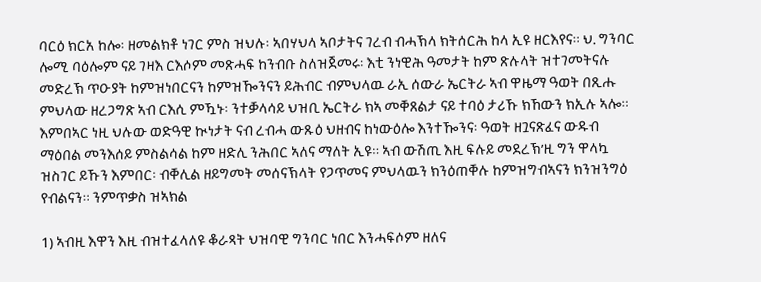ባርዕ ክርአ ከሎ፡ ዘመልክቶ ነገር ምስ ዝህሉ፡ ኣበሃህላ ኣቦታትና ገረብ ብሓኽላ ክትሰርሕ ከላ ኢዩ ዘርእየና። ህ. ግንባር ሎሚ ባዕሎም ናይ ገዛእ ርእሶም መጽሓፍ ከንብቡ ስለዝጀመሩ፡ እቲ ንነዊሕ ዓመታት ከም ጽሉላት ዝተገመትናሉ መድረኽ ጥዑያት ከምዝነበርናን ከምዝዀንናን ይሕብር ብምህላዉ ራኢ ሰውራ ኤርትራ ኣብ ዋዜማ ዓወት በጺሑ ምህላው ዘረጋግጽ ኣብ ርእሲ ምዃኑ፡ ንተቓላሳይ ህዝቢ ኤርትራ ክኣ መቐጸልታ ናይ ተባዕ ታሪኹ ክኸውን ክኢሉ ኣሎ። እምበኣር ነዚ ህሉው ወድዓዊ ኲነታት ናብ ረብሓ ውጹዕ ህዘብና ከነውዕሎ እንተዀንና፡ ዓወት ዘጓናጽፈና ውዱብ ማዕበል መንእሰይ ምስልሳል ከም ዘድሊ ንሕበር ኣለና ማለት ኢዩ። ኣብ ውሽጢ እዚ ፍሉይ መደረኽ’ዚ ግን ዋላኳ ዝስገር ይኹን እምበር፡ ብቐሊል ዘይግመት መሰናኽላት የጋጥመና ምህላዉን ክንዕጠቐሉ ከምዝግብኣናን ክንዝንግዕ የብልናን። ንምጥቃስ ዝኣክል

1) ኣብዚ እዋን እዚ ብዝተፈላለዩ ቆራጻት ህዝባዊ ግንባር ነበር እንሓፍሶም ዘለና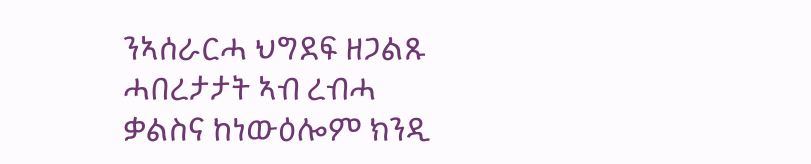ንኣሰራርሓ ህግደፍ ዘጋልጹ ሓበረታታት ኣብ ረብሓ ቃልስና ከነውዕሎም ክንዲ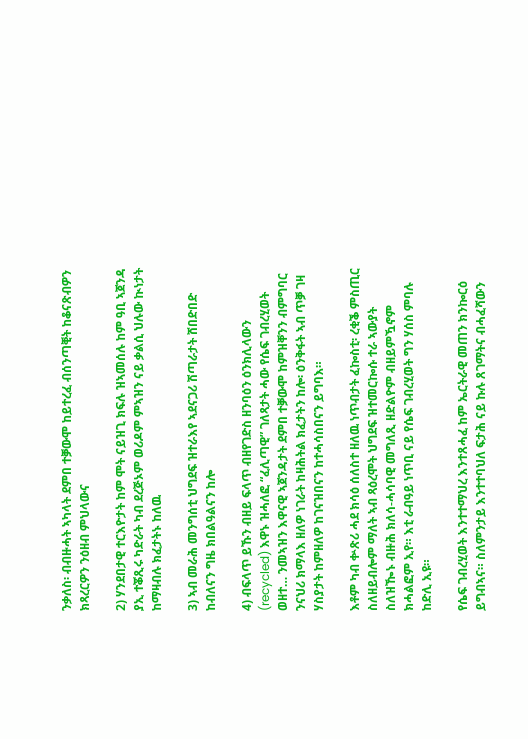ንቃለስ፡ ብብዙሓት ኣካላት ደምበ ተቓውሞ ከይተረፈ ብሰንጣቒት ከቆናጽብዎን ክጻረርዎን ንዕዘብ ምህላውና

2) ሃንደበታዊ ተርእዮታት ከም ሞት ናይዝጊ ክፍሉ ዝኣመሰሉ ከም ዓቢ ኣጀንዳ ያኢ ተቖጺሩ ካድራት ካብ ደረጅኦም ወሪዶም ምኣዝን ናይ ቃልሲ ህሉው ኲነታት ከማዛብሉ ክፈታትኑ ከለዉ

3) ኣብ መራሕ መንግሰቲ ህግደፍ ዝተራእየ ኣደናጋሪ ሽጣራታት ሸበድበድ ከብለናን ግዜ ክበልዓልናን ከሎ

4) ብፍላጥ ይኹን ብዘይ ፍላጥ ብዘየገድስ ዘንባዕን ዕንክሊላውን (recycled) እዋኑ ዝሓለፎ “ፈሊጣዊ” ገለጻታት ሓው የሴፍ ገብረሂወት ወዘተ… ንመኣዝን እዋናዊ ኣጀንዳታት ደምበ ተቓውሞ ከምዝቐንን ብምግባር ንናህሪ ክማላእ ዘለዎ ነገራት ከዛሕትል ክፈታትን ከሎ፡ ዕንቅፋት ኣብ ጥቓ ገዛ ሃስያታት ከምዘለዎ ከገናዝበናን ከተሓሳስበናን ይግባእ።

እቶም ካብ ቍጽሪ ሓደ ክሳዕ ሰለስተ ዘለዉ ነጥብታት ፈኰስቲ፡ ረቂቕ ምስጢር ስለዘይብሎም ማለት ኣብ ጻዕረሞት ህግደፍ ዝተመርኰሱ ተራ ኣውያት ስለዝዀኑ ብዙሕ ክለሳ-ሓሳባዊ መግለጺ ዘድልዮም ብዘይምዃኖም ክሓልፎም ኢየ። እቲ ራብዓይ ነጥቢ ናይ የሴፍ ገብረሂወት ግን ሃሰስ ምባሉ ከድሊ ኢዩ።

የሴፍ ገብረሂወት እንተተማህረ እንተጸሓፈ ከም ኤርትራዊ መጠን ክንኰርዕ ይግብኣና። ስለምንታይ እንተተባህለ ፍታሕ ናይ ኩሉ ጸገማትና ብሓፈሻውን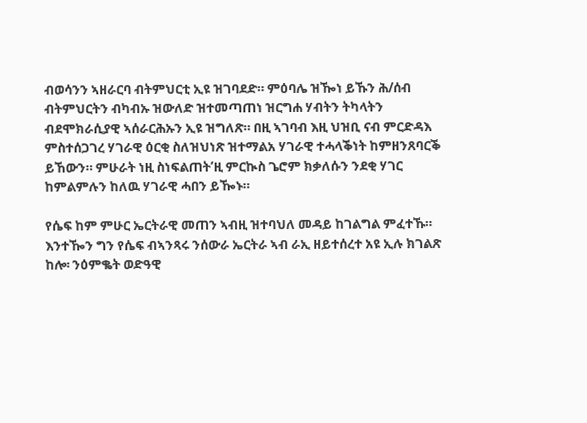ብወሳንን ኣዘራርባ ብትምህርቲ ኢዩ ዝገባደድ። ምዕባሌ ዝዀነ ይኹን ሕ/ሰብ ብትምህርትን ብካብኡ ዝውለድ ዝተመጣጠነ ዝርግሐ ሃብትን ትካላትን ብደሞክራሲያዊ ኣሰራርሕኡን ኢዩ ዝግለጽ። በዚ ኣገባብ እዚ ህዝቢ ናብ ምርድዳእ ምስተሰጋገረ ሃገራዊ ዕርቂ ስለዝህነጽ ዝተማልአ ሃገራዊ ተሓላቕነት ከምዘንጸባርቕ ይኸውን። ምሁራት ነዚ ስነፍልጠት’ዚ ምርኲስ ጌሮም ክቃለሱን ንደቂ ሃገር ከምልምሉን ከለዉ ሃገራዊ ሓበን ይዀኑ።

የሴፍ ከም ምሁር ኤርትራዊ መጠን ኣብዚ ዝተባህለ መዳይ ከገልግል ምፈተኹ። እንተዀን ግን የሴፍ ብኣንጻሩ ንሰውራ ኤርትራ ኣብ ራኢ ዘይተሰረተ አዩ ኢሉ ክገልጽ ከሎ፡ ንዕምቈት ወድዓዊ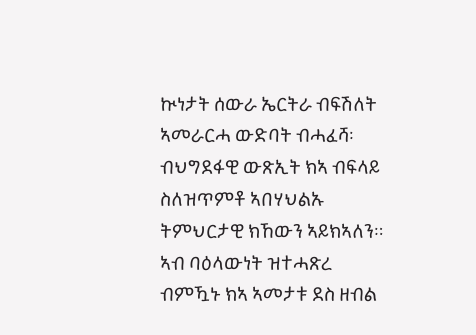ኲነታት ሰውራ ኤርትራ ብፍሽለት ኣመራርሓ ውድባት ብሓፈሻ፡ ብህግደፋዊ ውጽኢት ክኣ ብፍላይ ስለዝጥምቶ ኣበሃህልኡ ትምህርታዊ ክኸውን ኣይክኣለን። ኣብ ባዕላውነት ዝተሓጽረ ብምዃኑ ክኣ ኣመታቱ ደስ ዘብል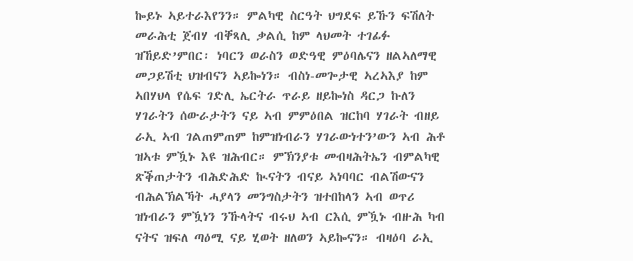ኰይኑ ኣይተራእየንን። ምልካዊ ስርዓት ህግደፍ ይኹን ፍሽለት መራሕቲ ጀብሃ ብቐጻሊ ቃልሲ ከም ላህመት ተገፊፉ ዝኸይድ’ምበር፡ ነባርን ወራስን ወድዓዊ ምዕባሌናን ዘልኣለማዊ መጋይሽቲ ህዝብናን ኣይኰነን። ብስነ-መጐታዊ ኣረኣእያ ከም ኣበሃህላ የሴፍ ገድሊ ኤርትራ ጥራይ ዘይኰነስ ዳርጋ ኩለን ሃገራትን ሰውራታትን ናይ ኣብ ምምዕበል ዝርከባ ሃገራት ብዘይ ራኢ ኣብ ገልጠምጠም ከምዝነብራን ሃገራውነተን’ውን ኣብ ሕቶ ዝኣቱ ምዃኑ እዩ ዝሕብር። ምኽንያቱ መብዛሕትኤን ብምልካዊ ጽቕጠታትን ብሕድሕድ ኲናትን ብናይ ኣነባባር ብልሽውናን ብሕልኽልኻት ሓያላን መንግስታትን ዝተበከላን ኣብ ወጥሪ ዝነብራን ምዃነን ንኹላትና ብሩህ ኣብ ርእሲ ምዃኑ ብዙሕ ካብ ናትና ዝፍለ ጣዕሚ ናይ ሂወት ዘለወን ኣይኰናን። ብዛዕባ ራኢ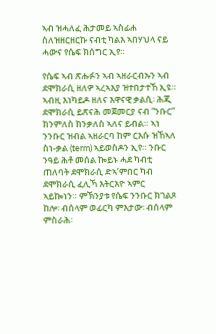ኣብ ዝሓለፈ ሕታመይ ኣስፊሐ ስለዝዘርዘርኩ ናብቲ ካልእ ኣበሃህላ ናይ ሓውና የሴፍ ክሰግር ኢየ።

የሴፍ ኣብ ጽሑፉን ኣብ ኣዘራርብኡን ኣብ ደሞክራሲ ዘለዎ ኣረኣእያ ዝተበታተኸ ኢዩ። ኣብዚ እነካይዶ ዘለና እዋናዊ ቃልሲ፡ ሕጂ ደሞክራሲ ይጽናሕ መጀመርያ ናብ “ንቡር” ክንምለስ ክንቃለስ ኣለና ይብል። ኣነ ንንቡር ዝብል ኣዘራርባ ከም ርእሱ ዝኸኣለ ስነ-ቃል (term) ኣይወስዶን ኢየ። ንቡር ንዓይ ሕቶ መሰል ኰይኑ ሓደ ካብቲ ጠለባት ደሞክራሲ ድኣ’ምበር ካብ ደሞክራሲ ፈሊኻ እትርእዮ ኣምር ኣይኰነን። ምኽንያቱ የሴፍ ንንቡር ክገልጾ ከሎ፡ ብሰላም ወፊርካ ምእታው፡ ብሰላም ምስራሕ፡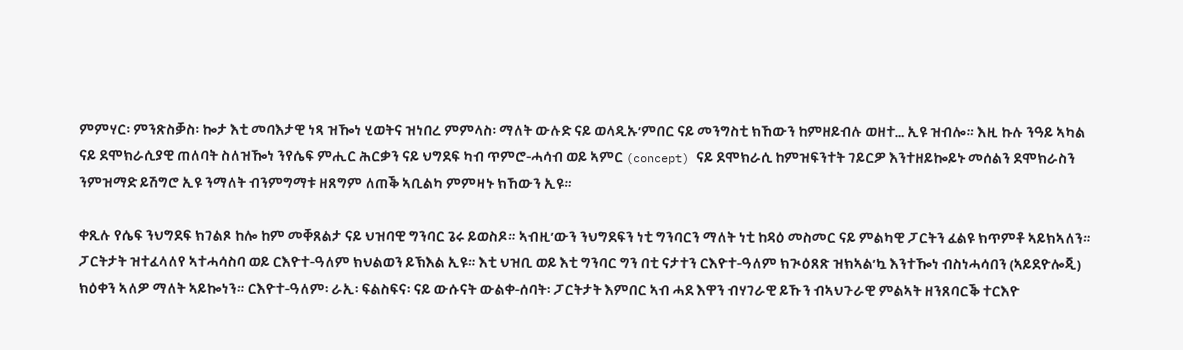ምምሃር፡ ምንጽስቓስ፡ ኰታ እቲ መባእታዊ ነጻ ዝዀነ ሂወትና ዝነበረ ምምላስ፡ ማለት ውሉድ ናይ ወላዲኡ’ምበር ናይ መንግስቲ ክኸውን ከምዘይብሉ ወዘተ… ኢዩ ዝብሎ። እዚ ኩሉ ንዓይ ኣካል ናይ ደሞክራሲያዊ ጠለባት ስለዝዀነ ንየሴፍ ምሒር ሕርቃን ናይ ህግደፍ ካብ ጥምሮ-ሓሳብ ወይ ኣምር (concept) ናይ ደሞክራሲ ከምዝፍንተት ገይርዎ እንተዘይኰይኑ መሰልን ደሞክራስን ንምዝማድ ይሽግሮ ኢዩ ንማለት ብንምግማቱ ዘጸግም ለጠቕ ኣቢልካ ምምዛኑ ክኸውን ኢዩ።

ቀጺሉ የሴፍ ንህግደፍ ክገልጾ ከሎ ከም መቐጸልታ ናይ ህዝባዊ ግንባር ጌሩ ይወስዶ። ኣብዚ’ውን ንህግደፍን ነቲ ግንባርን ማለት ነቲ ከዳዕ መስመር ናይ ምልካዊ ፓርትን ፈልዩ ክጥምቶ ኣይክኣለን። ፓርትታት ዝተፈላለየ ኣተሓሳስባ ወይ ርእዮተ-ዓለም ክህልወን ይኽእል ኢዩ። እቲ ህዝቢ ወይ እቲ ግንባር ግን በቲ ናታተን ርእዮተ-ዓለም ክጒዕጸጽ ዝክኣል’ኳ እንተዀነ ብስነሓሳበን (ኣይደዮሎጂ) ክዕቀን ኣለዎ ማለት ኣይኰነን። ርእዮተ-ዓለም፡ ራኢ፡ ፍልስፍና፡ ናይ ውሱናት ውልቀ-ሰባት፡ ፓርትታት እምበር ኣብ ሓደ እዋን ብሃገራዊ ይኹን ብኣህጉራዊ ምልኣት ዘንጸባርቕ ተርእዮ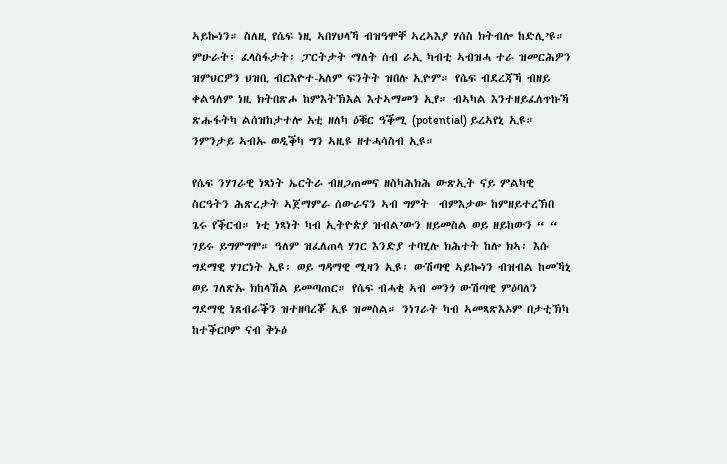ኣይኰነን። ስለዚ የሴፍ ነዚ ኣበሃህላኻ ብዝዓሞቐ ኣረኣእያ ሃሰስ ክትብሎ ከድሊ’ዩ። ምሁራት፡ ፈላስፋታት፡ ፓርትታት ማለት ሰብ ራኢ ካብቲ ኣብዝሓ ተራ ዝመርሕዎን ዝምህርዎን ህዝቢ ብርእዮተ-አለም ፍንትት ዝበሉ ኢዮም። የሴፍ ብደረጃኻ ብዘይ ቀልዓለም ነዚ ክትበጽሖ ከምእትኽእል እተኣማመን ኢየ። ብኣካል እንተዘይፈለጥኩኻ ጽሑፋትካ ልሰዝከታተሎ አቲ ዘለካ ዕቑር ዓቕሚ (potential) ይረኣየኒ ኢዩ። ንምንታይ ኣብኡ ወዲቕካ ግን ኣዚዩ ዘተሓሳስብ ኢዩ።

የሴፍ ንሃገራዊ ነጻነት ኤርትራ ብዘጋጠመና ዘስካሕክሕ ውጽኢት ናይ ምልካዊ ስርዓትን ሕጽረታት ኣጀማምራ ሰውራናን ኣብ ግምት  ብምእታው ከምዘይተረኽበ ጌሩ የቕርብ። ነቲ ነጻነት ካብ ኢትዮጵያ ዝብል’ውን ዘይመስል ወይ ዘይከውን “ “ ገይሩ ይግምግሞ። ዓለም ዝፈለጠላ ሃገር እንድያ ተባሂሉ ክሕተት ከሎ ክኣ፡ እሱ ግደማዊ ሃገርነት ኢዩ፡ ወይ ግዳማዊ ሚዛን ኢዩ፡ ውሽጣዊ ኣይኰነን ብዝብል ከመኻኒ ወይ ገለጽኡ ክከላኸል ይመጣጠር። የሴፍ ብሓቂ ኣብ መንጎ ውሽጣዊ ምዕባለን ግደማዊ ነጸብራቕን ዝተዘባረቖ ኢዩ ዝመስል። ንነገራት ካብ ኣመጻጽእኦም በታቲኽካ ከተቕርቦም ናብ ቅኑዕ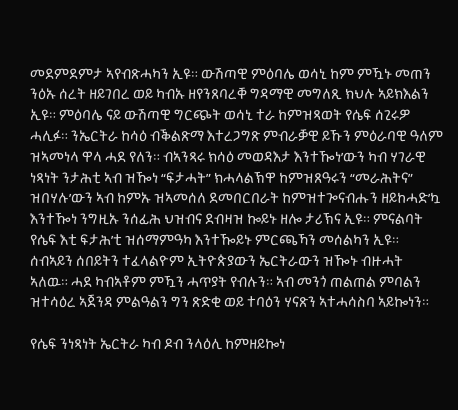መደምደምታ ኣየብጽሓካን ኢዩ። ውሽጣዊ ምዕባሌ ወሳኒ ከም ምዃኑ መጠን ንዕኡ ሰረት ዘይገበረ ወይ ካብኡ ዘየንጸባረቐ ግዳማዊ መግለጺ ክህሉ ኣይክእልን ኢዩ። ምዕባሌ ናይ ውሽጣዊ ግርጭት ወሳኒ ተራ ከምዝጻወት የሴፍ ሰጊሩዎ ሓሊፉ። ንኤርትራ ከሳዕ ብቕልጽማ እተረጋግጽ ምብራቓዊ ይኹን ምዕራባዊ ዓለም ዝኣመነላ ዋላ ሓደ የለን። ብኣንጻሩ ክሳዕ መወዳእታ እንተዀነ’ውን ካብ ሃገራዊ ነጻነት ንታሕቲ ኣብ ዝዀነ “ፍታሓት” ክሓላልኽዋ ከምዝጸዓሩን “መራሕትና” ዝበሃሉ’ውን ኣብ ከምኡ ዝኣመሰለ ደመበርበራት ከምዝተጐናብሑን ዘይከሓድ’ኳ እንተዀነ ንግዚኡ ንሰፊሕ ህዝብና ደብዛዝ ኰይኑ ዘሎ ታሪኽና ኢዩ። ምናልባት የሴፍ እቲ ፍታሕ’ቲ ዝሰማምዓካ እንተዀይኑ ምርጫኻን መሰልካን ኢዩ። ሰብኣይን ሰበይትን ተፈላልዮም ኢትዮጵያውን ኤርትራውን ዝዀኑ ብዙሓት ኣለዉ። ሓደ ካብኣቶም ምዃን ሓጥያት የብሉን። ኣብ መንጎ ጠልጠል ምባልን ዝተሳዕረ ኣጀንዳ ምልዓልን ግን ጽድቂ ወይ ተባዕን ሃናጽን ኣተሓሳስባ ኣይኰነን።

የሴፍ ንነጻነት ኤርትራ ካብ ዶብ ንላዕሊ ከምዘይኰነ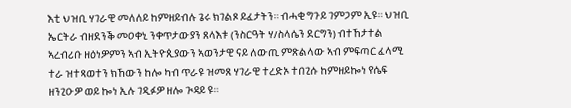እቲ ህዝቢ ሃገራዊ መለለይ ከምዘይብሉ ጌሩ ክገልጾ ይፈታትን። ብሓቂ ግጉይ ገምጋም ኢዩ። ህዝቢ ኤርትራ ብዘደንቕ መዐቀኒ ንቀጥታውያን ጸላእቱ (ንስርዓት ሃ/ስላሴን ደርግን) ብተኸታተል ኣረብሪቡ ዘዕነዎምን ኣብ ኢትዮጲያውን ኣወንታዊ ናይ ለውጢ ምጽልላው ኣብ ምፍጣር ፈላሚ ተራ ዝተጻወተን ክኸውን ከሎ ካብ ጥራዩ ዝመጸ ሃገራዊ ተረድኦ ተበጊሱ ከምዘይኰነ የሴፍ ዘንጊዑዎ ወይ ኰነ ኢሉ ገዲፉዎ ዘሎ ጒዳይ ዩ።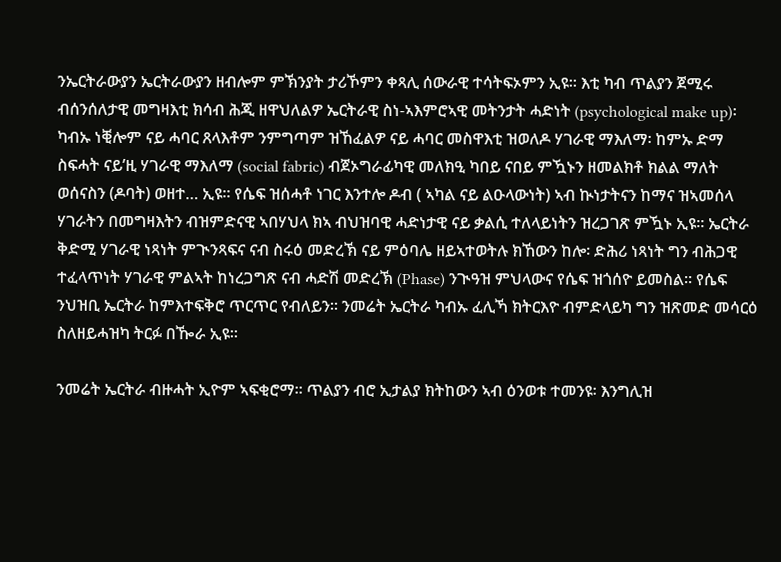ንኤርትራውያን ኤርትራውያን ዘብሎም ምኽንያት ታሪኾምን ቀጻሊ ሰውራዊ ተሳትፍኦምን ኢዩ፡፡ እቲ ካብ ጥልያን ጀሚሩ ብሰንሰለታዊ መግዛእቲ ክሳብ ሕጂ ዘዋህለልዎ ኤርትራዊ ስነ-ኣእምሮኣዊ መትንታት ሓድነት (psychological make up)፡ ካብኡ ነቒሎም ናይ ሓባር ጸላእቶም ንምግጣም ዝኸፈልዎ ናይ ሓባር መስዋእቲ ዝወለዶ ሃገራዊ ማእለማ፡ ከምኡ ድማ ስፍሓት ናይ’ዚ ሃገራዊ ማእለማ (social fabric) ብጀኦግራፊካዊ መለክዒ ካበይ ናበይ ምዃኑን ዘመልክቶ ክልል ማለት ወሰናስን (ዶባት) ወዘተ… ኢዩ። የሴፍ ዝሰሓቶ ነገር እንተሎ ዶብ ( ኣካል ናይ ልዑላውነት) ኣብ ኲነታትናን ከማና ዝኣመሰላ ሃገራትን በመግዛእትን ብዝምድናዊ ኣበሃህላ ክኣ ብህዝባዊ ሓድነታዊ ናይ ቃልሲ ተለላይነትን ዝረጋገጽ ምዃኑ ኢዩ። ኤርትራ ቅድሚ ሃገራዊ ነጻነት ምጒንጻፍና ናብ ስሩዕ መድረኽ ናይ ምዕባሌ ዘይኣተወትሉ ክኸውን ከሎ፡ ድሕሪ ነጻነት ግን ብሕጋዊ ተፈላጥነት ሃገራዊ ምልኣት ከነረጋግጽ ናብ ሓድሽ መድረኽ (Phase) ንጒዓዝ ምህላውና የሴፍ ዝጎሰዮ ይመስል። የሴፍ ንህዝቢ ኤርትራ ከምእተፍቅሮ ጥርጥር የብለይን። ንመሬት ኤርትራ ካብኡ ፈሊኻ ክትርእዮ ብምድላይካ ግን ዝጽመድ መሳርዕ ስለዘይሓዝካ ትርፉ በዀራ ኢዩ።

ንመሬት ኤርትራ ብዙሓት ኢዮም ኣፍቂሮማ። ጥልያን ብሮ ኢታልያ ክትከውን ኣብ ዕንወቱ ተመንዩ፡ እንግሊዝ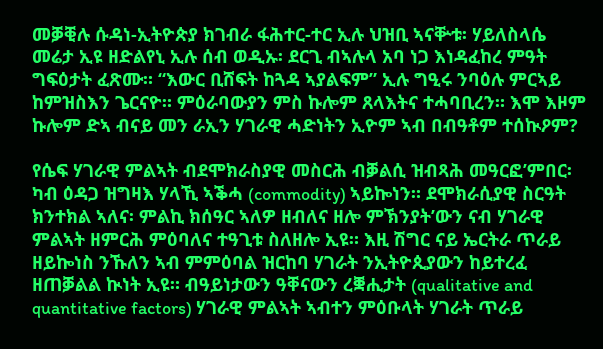መቓቒሉ ሱዳነ-ኢትዮጵያ ክገብራ ፋሕተር-ተር ኢሉ ህዝቢ ኣናቝቱ፡ ሃይለስላሴ መሬታ ኢዩ ዘድልየኒ ኢሉ ሰብ ወዲኡ፡ ደርጊ ብኣሉላ አባ ነጋ እነዳፈከረ ምዓት ግፍዕታት ፈጽሙ። “እውር ቢሸፍት ከጓዳ ኣያልፍም” ኢሉ ግዒሩ ንባዕሉ ምርኣይ ከምዝስእን ጌርናዮ። ምዕራባውያን ምስ ኩሎም ጸላእትና ተሓባቢረን። እሞ እዞም ኩሎም ድኣ ብናይ መን ራኢን ሃገራዊ ሓድነትን ኢዮም ኣብ በብዓቶም ተሰኲዖም?

የሴፍ ሃገራዊ ምልኣት ብደሞክራስያዊ መስርሕ ብቓልሲ ዝብጻሕ መዓርፎ’ምበር፡ ካብ ዕዳጋ ዝግዛእ ሃላኺ ኣቕሓ (commodity) ኣይኰነን። ደሞክራሲያዊ ስርዓት ክንተክል ኣለና፡ ምልኪ ክሰዓር ኣለዎ ዘብለና ዘሎ ምኽንያት’ውን ናብ ሃገራዊ ምልኣት ዘምርሕ ምዕባለና ተዓጊቱ ስለዘሎ ኢዩ። እዚ ሽግር ናይ ኤርትራ ጥራይ ዘይኰነስ ንኹለን ኣብ ምምዕባል ዝርከባ ሃገራት ንኢትዮጲያውን ከይተረፈ ዘጠቓልል ኲነት ኢዩ። ብዓይነታውን ዓቐናውን ረቛሒታት (qualitative and quantitative factors) ሃገራዊ ምልኣት ኣብተን ምዕቡላት ሃገራት ጥራይ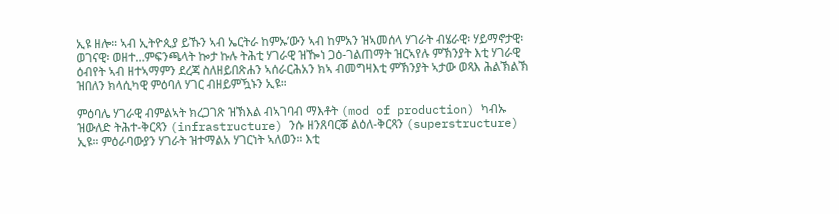ኢዩ ዘሎ። ኣብ ኢትዮጲያ ይኹን ኣብ ኤርትራ ከምኡ’ውን ኣብ ከምአን ዝኣመሰላ ሃገራት ብሄራዊ፡ ሃይማኖታዊ፡ ወገናዊ፡ ወዘተ…ምፍንጫላት ኰታ ኩሉ ትሕቲ ሃገራዊ ዝዀነ ጋዕ-ገልጠማት ዝርኣየሉ ምኽንያት እቲ ሃገራዊ ዕብየት ኣብ ዘተኣማምን ደረጃ ስለዘይበጽሐን ኣሰራርሕአን ክኣ ብመግዛእቲ ምኽንያት ኣታው ወጻእ ሕልኽልኽ ዝበለን ክላሲካዊ ምዕባለ ሃገር ብዘይምዃኑን ኢዩ።

ምዕባሌ ሃገራዊ ብምልኣት ክረጋገጽ ዝኽእል ብኣገባብ ማእቶት (mod of production) ካብኡ ዝውለድ ትሕተ-ቅርጻን (infrastructure) ንሱ ዘንጸባርቖ ልዕለ-ቅርጻን (superstructure) ኢዩ። ምዕራባውያን ሃገራት ዝተማልአ ሃገርነት ኣለወን። እቲ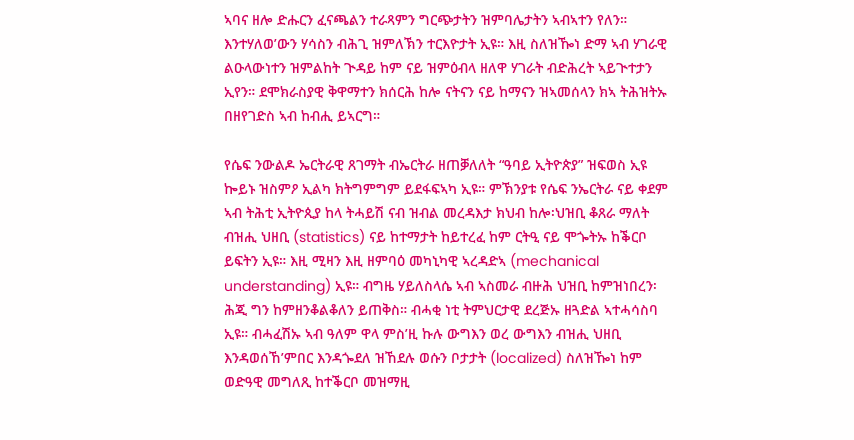ኣባና ዘሎ ድሑርን ፈናጫልን ተራጻምን ግርጭታትን ዝምባሌታትን ኣብኣተን የለን። እንተሃለወ’ውን ሃሳስን ብሕጊ ዝምለኽን ተርእዮታት ኢዩ። እዚ ስለዝዀነ ድማ ኣብ ሃገራዊ ልዑላውነተን ዝምልከት ጒዳይ ከም ናይ ዝምዕብላ ዘለዋ ሃገራት ብድሕረት ኣይጒተታን ኢየን። ደሞክራስያዊ ቅዋማተን ክሰርሕ ከሎ ናትናን ናይ ከማናን ዝኣመሰላን ክኣ ትሕዝትኡ በዘየገድስ ኣብ ከብሒ ይኣርግ።

የሴፍ ንውልዶ ኤርትራዊ ጸገማት ብኤርትራ ዘጠቓለለት “ዓባይ ኢትዮጵያ” ዝፍወስ ኢዩ ኰይኑ ዝስምዖ ኢልካ ክትግምግም ይደፋፍኣካ ኢዩ። ምኽንያቱ የሴፍ ንኤርትራ ናይ ቀደም ኣብ ትሕቲ ኢትዮጲያ ከላ ትሓይሽ ናብ ዝብል መረዳእታ ክህብ ከሎ፡ህዝቢ ቆጸራ ማለት ብዝሒ ህዘቢ (statistics) ናይ ከተማታት ከይተረፈ ከም ርትዒ ናይ ሞጐትኡ ከቕርቦ ይፍትን ኢዩ። እዚ ሚዛን እዚ ዘምባዕ መካኒካዊ ኣረዳድኣ (mechanical understanding) ኢዩ። ብግዜ ሃይለስላሴ ኣብ ኣስመራ ብዙሕ ህዝቢ ከምዝነበረን፡ ሕጂ ግን ከምዘንቆልቆለን ይጠቅስ። ብሓቂ ነቲ ትምህርታዊ ደረጅኡ ዘጓድል ኣተሓሳስባ ኢዩ። ብሓፈሽኡ ኣብ ዓለም ዋላ ምስ’ዚ ኩሉ ውግእን ወረ ውግእን ብዝሒ ህዘቢ እንዳወሰኸ’ምበር እንዳጐደለ ዝኸደሉ ወሱን ቦታታት (localized) ስለዝዀነ ከም ወድዓዊ መግለጺ ከተቕርቦ መዝማዚ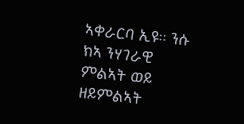ኣቀራርባ ኢዩ። ንሱ ክኣ ንሃገራዊ ምልኣት ወይ ዘይምልኣት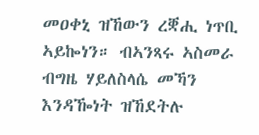መዐቀኒ ዝኸውን ረቛሒ ነጥቢ ኣይኰነን። ብኣንጻሩ ኣስመራ ብግዜ ሃይለስላሴ መኻን እንዳዀነት ዝኸደትሉ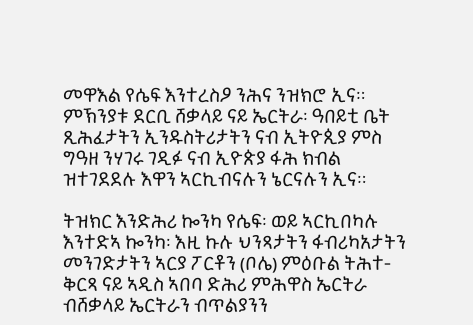መዋእል የሴፍ እንተረስዖ ንሕና ንዝክሮ ኢና። ምኽንያቱ ደርቢ ሸቃላይ ናይ ኤርትራ፡ ዓበይቲ ቤት ጺሕፈታትን ኢንዱስትሪታትን ናብ ኢትዮጲያ ምስ ግዓዘ ንሃገሩ ገዲፉ ናብ ኢዮጵያ ፋሕ ክብል ዝተገደደሉ እዋን ኣርኪብናሉን ኔርናሉን ኢና።

ትዝክር እንድሕሪ ኰንካ የሴፍ፡ ወይ ኣርኪበካሉ እንተድኣ ኰንካ፡ እዚ ኩሉ ህንጻታትን ፋብሪካአታትን መንገድታትን ኣርያ ፖርቶን (ቦሌ) ምዕቡል ትሕተ-ቅርጻ ናይ ኣዲስ ኣበባ ድሕሪ ምሕዋስ ኤርትራ ብሸቃላይ ኤርትራን ብጥልያንን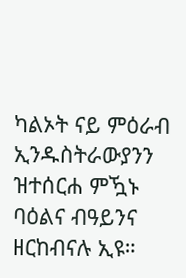ካልኦት ናይ ምዕራብ ኢንዱስትራውያንን ዝተሰርሐ ምዃኑ ባዕልና ብዓይንና ዘርከብናሉ ኢዩ።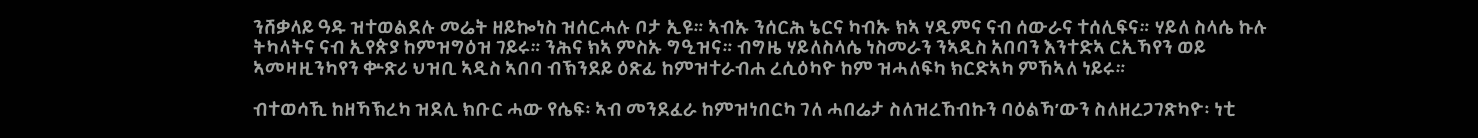ንሸቃላይ ዓዱ ዝተወልደሉ መሬት ዘይኰነስ ዝሰርሓሉ ቦታ ኢዩ። ኣብኡ ንሰርሕ ኔርና ካብኡ ክኣ ሃዲምና ናብ ሰውራና ተሰሊፍና። ሃይለ ስላሴ ኩሉ ትካላትና ናብ ኢየጵያ ከምዝግዕዝ ገይሩ። ንሕና ክኣ ምስኡ ግዒዝና። ብግዜ ሃይለስላሴ ነስመራን ንኣዲስ አበባን እንተድኣ ርኢኻየን ወይ ኣመዛዚንካየን ቍጽሪ ህዝቢ ኣዲስ ኣበባ ብኽንደይ ዕጽፊ ከምዝተራብሐ ረሲዕካዮ ከም ዝሓለፍካ ክርድኣካ ምኸኣለ ነይሩ።

ብተወሳኺ ከዘኻኽረካ ዝደሊ ክቡር ሓው የሴፍ፡ ኣብ መንደፈራ ከምዝነበርካ ገለ ሓበሬታ ስለዝረኸብኩን ባዕልኻ’ውን ስለዘረጋገጽካዮ፡ ነቲ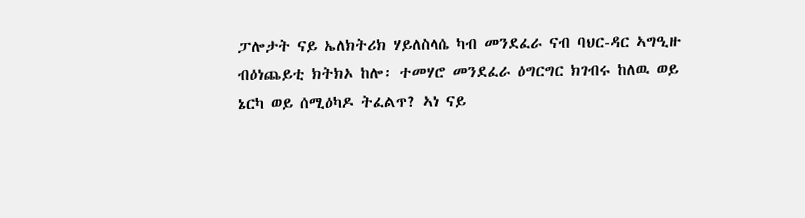ፓሎታት ናይ ኤለክትሪክ ሃይለስላሴ ካብ መንደፈራ ናብ ባህር-ዳር ኣግዒዙ ብዕነጨይቲ ክትክኦ ከሎ፡ ተመሃሮ መንደፈራ ዕግርግር ክገብሩ ከለዉ ወይ ኔርካ ወይ ሰሚዕካዶ ትፈልጥ? ኣነ ናይ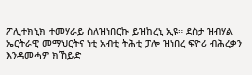ፖሊተክኒክ ተመሃራይ ስለዝነበርኩ ይዝከረኒ ኢዩ። ደስታ ዝብሃል ኤርትራዊ መማህርትና ነቲ አብቲ ትሕቲ ፓሎ ዝነበረ ፍዮሪ ብሕረቃን እንዳመሓዎ ክኸይድ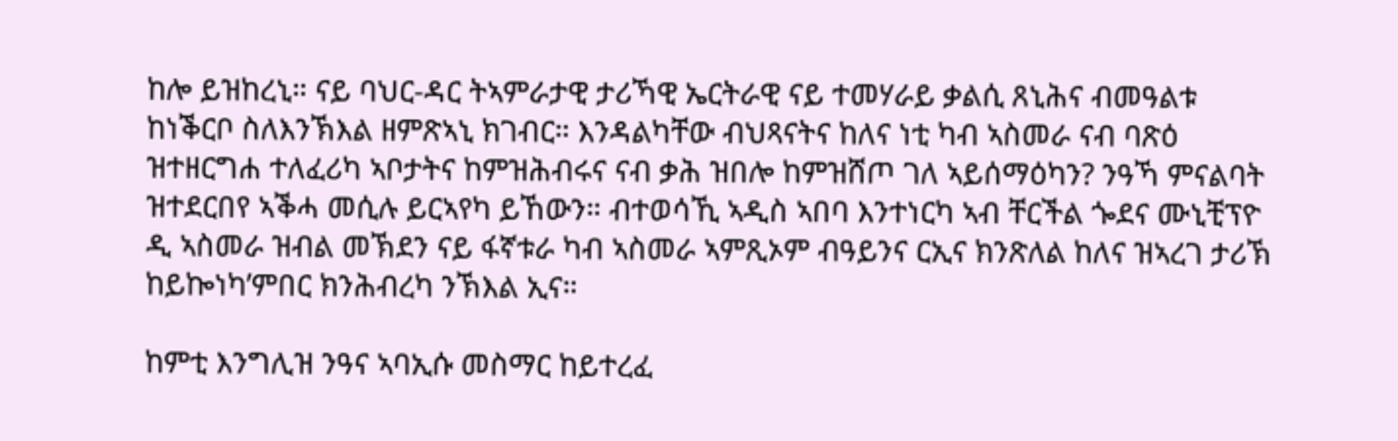ከሎ ይዝከረኒ። ናይ ባህር-ዳር ትኣምራታዊ ታሪኻዊ ኤርትራዊ ናይ ተመሃራይ ቃልሲ ጸኒሕና ብመዓልቱ ከነቕርቦ ስለእንኽእል ዘምጽኣኒ ክገብር። እንዳልካቸው ብህጻናትና ከለና ነቲ ካብ ኣስመራ ናብ ባጽዕ ዝተዘርግሐ ተለፈሪካ ኣቦታትና ከምዝሕብሩና ናብ ቃሕ ዝበሎ ከምዝሸጦ ገለ ኣይሰማዕካን? ንዓኻ ምናልባት ዝተደርበየ ኣቕሓ መሲሉ ይርኣየካ ይኸውን። ብተወሳኺ ኣዲስ ኣበባ እንተነርካ ኣብ ቸርችል ጐደና ሙኒቺፕዮ ዲ ኣስመራ ዝብል መኽደን ናይ ፋኛቱራ ካብ ኣስመራ ኣምጺኦም ብዓይንና ርኢና ክንጽለል ከለና ዝኣረገ ታሪኽ ከይኰነካ’ምበር ክንሕብረካ ንኽእል ኢና።

ከምቲ እንግሊዝ ንዓና ኣባኢሱ መስማር ከይተረፈ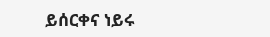ይሰርቀና ነይሩ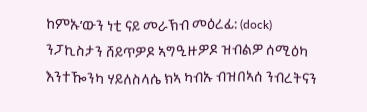ከምኡ’ውን ነቲ ናይ መራኽብ መዕረፊ: (dock) ንፓኪስታን ሸይጥዎዶ ኣግዒዙዎዶ ዝብልዎ ሰሚዕካ እንተዀንካ ሃይለስላሴ ክኣ ካብኡ ብዝበኣሰ ንብረትናን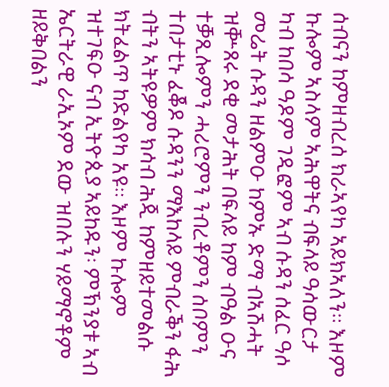ሰብናን ከምዘብረሰ ክራኣየካ ኣይክኣለን። እዞም ኩሎም ኣስላም ኣሕዋትና ብፍላይ ዓሳውርታ ካብ ከበሳ ዓዶም ገዲፎም ኣብ ሱዳን ሰፈር ዓሶ መሬት ሱዳን ዘልምዑ ከምኡ ድማ ብኣሽሓት ዝቝጸሩ ደቂ መታሕት በፍላይ ከም ብዓል ዑና ተቓጺሎምን ሓሪሮምን ንብረቶምን ሰቦምን ተበታቲኑ ፈቖዶ ሱዳንን ማእከላይ ምብራቕን ፋሕ ብትን ኣትዩዎም ክሳብ ሕጂ ከምዘይተመልሱ ክትፈልጥ ከድልየካ አዩ። እዞም ኩሎም ዝተገፍዑ ናብ ኢትዮጲያ ኣይከዱን፡ ምኽንያቱ ኣብ ኤርትራዊ ራኢኦም ደው ዝበሉን ሃይማኖቶም ዘይቅበልን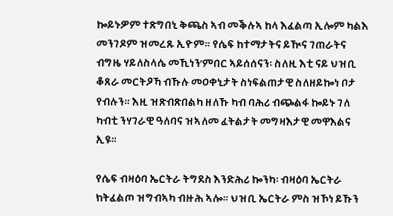ኰይኑዎም ተጽግበኒ ቅጫስ ኣብ መቕሉኣ ከላ እፈልጣ ኢሎም ካልእ መንገዶም ዝመረጹ ኢዮም። የሴፍ ከተማታትና ይዂና ገጠራትና ብግዜ ሃይለስላሴ መኺነን’ምበር ኣይሰሰናን፡ ስለዚ እቲ ናይ ህዝቢ ቆጸራ መርትዖኻ ብኹሉ መዐቀኒታት ስነፍልጠታዊ ስለዘይኰነ ቦታ የብሉን። እዚ ዝጽብጽበልካ ዘለኹ ካብ ባሕሪ ብጭልፋ ኰይኑ ገለ ካብቲ ንሃገራዊ ዓለባና ዝኣለመ ፈትልታት መግዛእታዊ መዋእልና ኢዩ።

የሴፍ ብዛዕባ ኤርትራ ትግደስ እንድሕሪ ኰንካ፡ ብዛዕባ ኤርትራ ክትፈልጦ ዝግብኣካ ብዙሕ ኣሎ። ህዝቢ ኤርትራ ምስ ዝኾነ ይኹን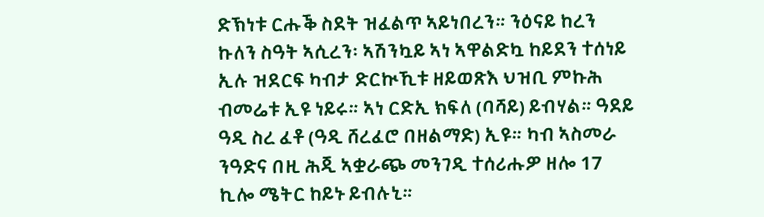ድኽነቱ ርሑቕ ስደት ዝፈልጥ ኣይነበረን። ንዕናይ ከረን ኩለን ስዓት ኣሲረን፡ ኣሽንኳይ ኣነ ኣዋልድኳ ከይደን ተሰነይ  ኢሉ ዝደርፍ ካብታ ድርኲኺቱ ዘይወጽእ ህዝቢ ምኩሕ ብመሬቱ ኢዩ ነይሩ። ኣነ ርድኢ ክፍለ (ባሻይ) ይብሃል። ዓደይ ዓዲ ስረ ፈቶ (ዓዲ ሸረፈሮ በዘልማድ) ኢዩ። ካብ ኣስመራ ንዓድና በዚ ሕጂ ኣቋራጭ መንገዲ ተሰሪሑዎ ዘሎ 17 ኪሎ ሜትር ከይኑ ይብሉኒ።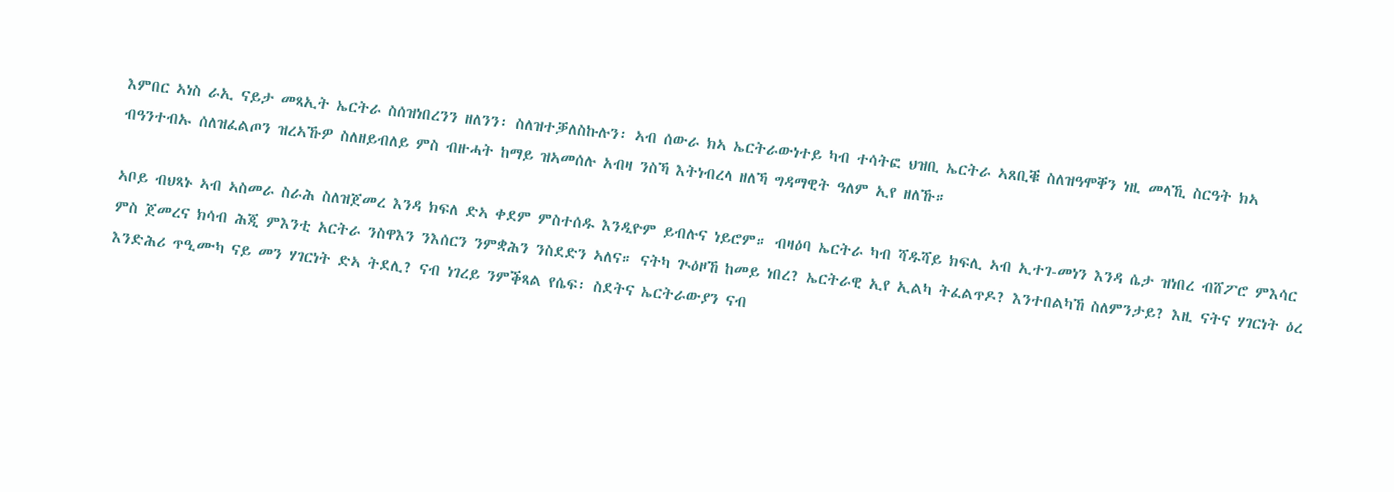እምበር ኣነስ ራኢ ናይታ መጻኢት ኤርትራ ስሰዝነበረንን ዘለንን፡ ስለዝተቓለስኩሉን፡ ኣብ ሰውራ ክኣ ኤርትራውነተይ ካብ ተሳትፎ ህዝቢ ኤርትራ ኣጸቢቑ ስለዝዓሞቐን ነዚ መላኺ ስርዓት ክኣ ብዓንተብኡ ሰለዝፈልጦን ዝረኣኹዎ ስለዘይብለይ ምስ ብዙሓት ከማይ ዝኣመሰሉ አብዛ ንስኻ እትነብረላ ዘለኻ ግዳማዊት ዓለም ኢየ ዘለኹ።

ኣቦይ ብህጻኑ ኣብ ኣስመራ ስራሕ ስለዝጀመረ እንዳ ክፍለ ድኣ ቀደም ምስተሰዱ እንዲዮም ይብሉና ነይሮም። ብዛዕባ ኤርትራ ካብ ሻዱሻይ ክፍሊ ኣብ ኢተገ-መነን እንዳ ሴታ ዝነበረ ብሸፖሮ ምእሳር ምስ ጀመረና ክሳብ ሕጂ ምእንቲ አርትራ ንስዋእን ንእሰርን ንምቋሕን ንስደድን ኣለና። ናትካ ጒዕዞኸ ከመይ ነበረ? ኤርትራዊ ኢየ ኢልካ ትፈልጥዶ? እንተበልካኸ ስለምንታይ? እዚ ናትና ሃገርነት ዕረ እንድሕሪ ጥዒሙካ ናይ መን ሃገርነት ድኣ ትደሊ? ናብ ነገረይ ንምቕጻል የሴፍ፡ ስደትና ኤርትራውያን ናብ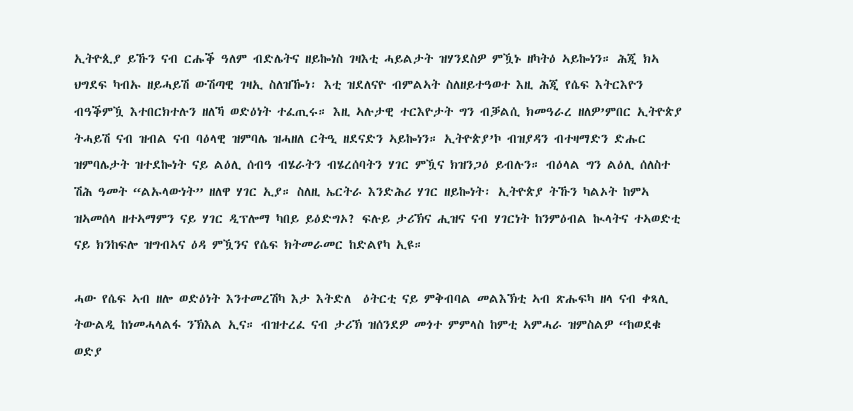ኢትዮጲያ ይኹን ናብ ርሑቕ ዓለም ብድሌትና ዘይኰነስ ገዛእቲ ሓይልታት ዝሃንደስዎ ምዃኑ ዘካትዕ ኣይኰነን። ሕጂ ክኣ ህግደፍ ካብኡ ዘይሓይሽ ውሽጣዊ ገዛኢ ስለዝዀነ፡ እቲ ዝደለናዮ ብምልኣት ስለዘይተዓወተ እዚ ሕጂ የሴፍ እትርእዮን ብዓቕምዃ እተበርክተሉን ዘለኻ ወድዕነት ተፈጢሩ። እዚ ኣሉታዊ ተርእዮታት ግን ብቓልሲ ክመዓራረ ዘለዎ’ምበር ኢትዮጵያ ትሓይሽ ናብ ዝብል ናብ ባዕላዊ ዝምባሌ ዝሓዘለ ርትዒ ዘደናድን ኣይኰነን። ኢትዮጵያ’ኮ ብዝያዳን ብተዛማድን ድሑር ዝምባሌታት ዝተደኰነት ናይ ልዕሊ ሰብዓ ብሄራትን ብሄረሰባትን ሃገር ምዃና ክዝንጋዕ ይብሉን። ብዕላል ግን ልዕሊ ሰለስተ ሽሕ ዓመት “ልኡላውነት” ዘለዋ ሃገር ኢያ። ስለዚ ኤርትራ እንድሕሪ ሃገር ዘይኰነት፡ ኢትዮጵያ ትኹን ካልኦት ከምኣ ዝኣመሰላ ዘተኣማምን ናይ ሃገር ዲፕሎማ ካበይ ይዕድግኦ? ፍሉይ ታሪኽና ሒዝና ናብ ሃገርነት ከንምዕብል ኲላትና ተኣወድቲ ናይ ክንከፍሎ ዝግብኣና ዕዳ ምዃንና የሴፍ ክትመራመር ከድልየካ ኢዩ።

ሓው የሴፍ ኣብ ዘሎ ወድዕነት እንተመረሽካ እታ እትድለ  ዕትርቲ ናይ ምቅብባል መልእኽቲ ኣብ ጽሑፍካ ዘላ ናብ ቀጻሊ ትውልዲ ከነመሓላልፋ ንኽእል ኢና። ብዝተረፈ ናብ ታሪኽ ዝሰንደዎ መጎተ ምምላስ ከምቲ ኣምሓራ ዝምስልዎ “ከወደቁ ወድያ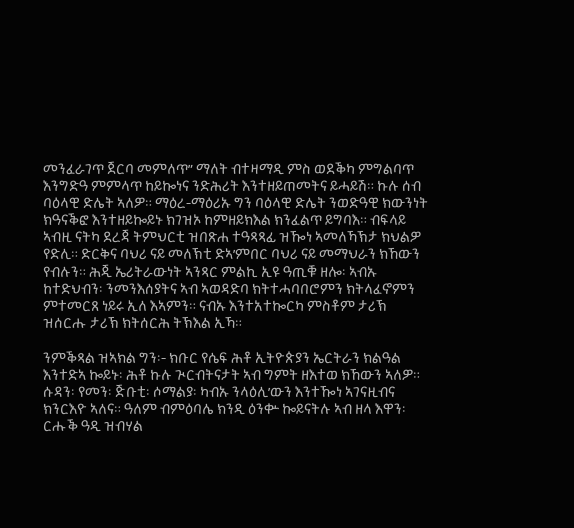መንፈራገጥ ጀርባ መምለጥ” ማለት ብተዛማዲ ምስ ወደቕካ ምግልባጥ እንግድዓ ምምላጥ ከይኰነና ንድሕሪት እንተዘይጠመትና ይሓይሽ። ኩሉ ሰብ ባዕላዊ ድሌት ኣለዎ። ማዕረ-ማዕሪኡ ግን ባዕላዊ ድሌት ንወድዓዊ ክውንነት ክዓናቕፎ እንተዘይኰይኑ ክገዝኦ ከምዘይክእል ክንፈልጥ ይግባእ። ብፍላይ ኣብዚ ናትካ ደረጃ ትምህርቲ ዝበጽሐ ተዓጻጻፊ ዝዀነ ኣመለኻኽታ ክህልዎ የድሊ። ድርቅና ባህሪ ናይ መለኽቲ ድኣ’ምበር ባህሪ ናይ መማህራን ክኸውን የብሉን። ሕጂ ኤሪትራውነት ኣንጻር ምልኪ ኢዩ ዓጢቑ ዘሎ፡ ኣብኡ ከተድህብን፡ ንመንእሰያትና ኣብ ኣወዳድባ ክትተሓባበሮምን ክትላፈኖምን ምተመርጸ ነይሩ ኢለ እኣምን። ናብኡ እንተአተኰርካ ምስቶም ታሪኽ ዝሰርሑ ታሪኽ ክትሰርሕ ትኽእል ኢኻ።

ንምቕጻል ዝኣክል ግን፡- ክቡር የሴፍ ሕቶ ኢትዮጵያን ኤርትራን ክልዓል እንተድኣ ኰይኑ፡ ሕቶ ኩሉ ጒርብትናታት ኣብ ግምት ዘእተወ ክኸውን ኣለዎ። ሱዳን፡ የመን፡ ጅቡቲ፡ ሶማልያ፡ ካብኡ ንላዕሊ’ውን እንተዀነ ኣገናዚብና ክንርእዮ ኣለና። ዓለም ብምዕባሌ ክንዲ ዕንቍ ኰይናትሉ ኣብ ዘላ እዋን፡ ርሑቕ ዓዲ ዝብሃል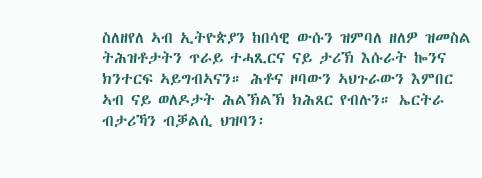ስለዘየለ ኣብ ኢትዮጵያን ከበሳዊ ውሱን ዝምባለ ዘለዎ ዝመስል ትሕዝቶታትን ጥራይ ተሓጺርና ናይ ታሪኽ እሱራት ኰንና ክንተርፍ ኣይግብኣናን። ሕቶና ዞባውን ኣህጉራውን እምበር ኣብ ናይ ወለዶታት ሕልኽልኽ ክሕጸር የብሉን። ኤርትራ ብታሪኻን ብቓልሲ ህዝባን፡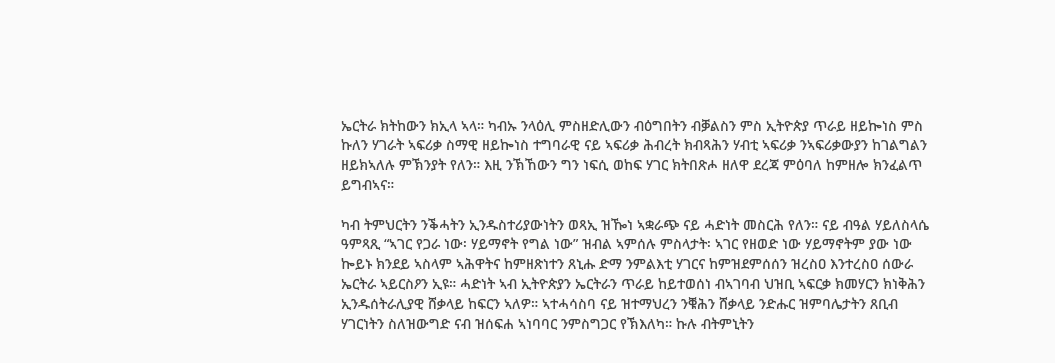ኤርትራ ክትከውን ክኢላ ኣላ። ካብኡ ንላዕሊ ምስዘድሊውን ብዕግበትን ብቓልስን ምስ ኢትዮጵያ ጥራይ ዘይኰነስ ምስ ኩለን ሃገራት ኣፍሪቃ ስማዊ ዘይኰነስ ተግባራዊ ናይ ኣፍሪቃ ሕብረት ክብጻሕን ሃብቲ ኣፍሪቃ ንኣፍሪቃውያን ከገልግልን ዘይክኣለሉ ምኽንያት የለን። እዚ ንኽኸውን ግን ነፍሲ ወከፍ ሃገር ክትበጽሖ ዘለዋ ደረጃ ምዕባለ ከምዘሎ ክንፈልጥ ይግብኣና።

ካብ ትምህርትን ንቕሓትን ኢንዱስተሪያውነትን ወጻኢ ዝዀነ ኣቋራጭ ናይ ሓድነት መስርሕ የለን። ናይ ብዓል ሃይለስላሴ ዓምጻጺ “ኣገር የጋራ ነው፡ ሃይማኖት የግል ነው” ዝብል ኣምሰሉ ምስላታት፡ ኣገር የዘወድ ነው ሃይማኖትም ያው ነው ኰይኑ ክንደይ ኣስላም ኣሕዋትና ከምዘጽነተን ጸኒሑ ድማ ንምልእቲ ሃገርና ከምዝደምሰሰን ዝረስዐ እንተረስዐ ሰውራ ኤርትራ ኣይርስዖን ኢዩ። ሓድነት ኣብ ኢትዮጵያን ኤርትራን ጥራይ ከይተወሰነ ብኣገባብ ህዝቢ ኣፍርቃ ክመሃርን ክነቅሕን ኢንዱሰትራሊያዊ ሸቃላይ ከፍርን ኣለዎ። ኣተሓሳስባ ናይ ዝተማህረን ንቑሕን ሸቃላይ ንድሑር ዝምባሌታትን ጸቢብ ሃገርነትን ስለዝውግድ ናብ ዝሰፍሐ ኣነባባር ንምስግጋር የኽእለካ። ኩሉ ብትምኒትን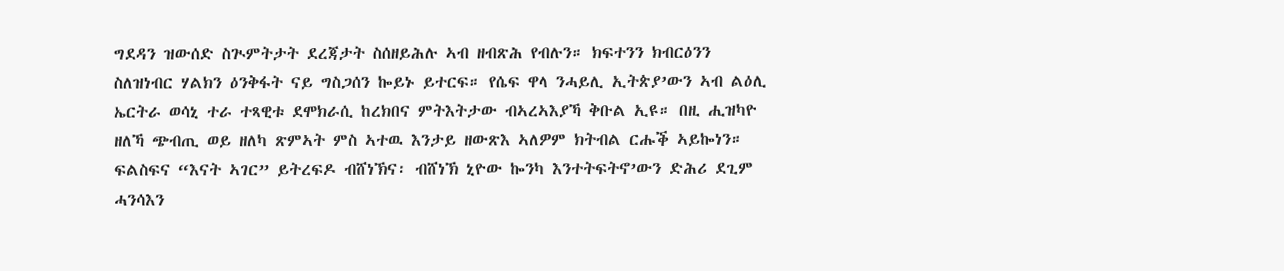ግደዳን ዝውሰድ ስጒምትታት ደረጃታት ስሰዘይሕሉ ኣብ ዘብጽሕ የብሉን። ክፍተንን ክብርዕንን ስለዝነብር ሃልክን ዕንቅፋት ናይ ግስጋሰን ኰይኑ ይተርፍ። የሴፍ ዋላ ንሓይሊ ኢትጵያ’ውን ኣብ ልዕሊ ኤርትራ ወሳኒ ተራ ተጻዊቱ ደሞክራሲ ከረክበና ምትእትታው ብኣረኣእያኻ ቅቡል ኢዩ። በዚ ሒዝካዮ ዘለኻ ጭብጢ ወይ ዘለካ ጽምኣት ምስ ኣተዉ እንታይ ዘውጽእ ኣለዎም ክትብል ርሑቕ ኣይኰነን። ፍልስፍና “እናት ኣገር” ይትረፍዶ ብሸነኽና፡ ብሸነኽ ኒዮው ኰንካ እንተትፍትኖ’ውን ድሕሪ ደጊም ሓንሳእን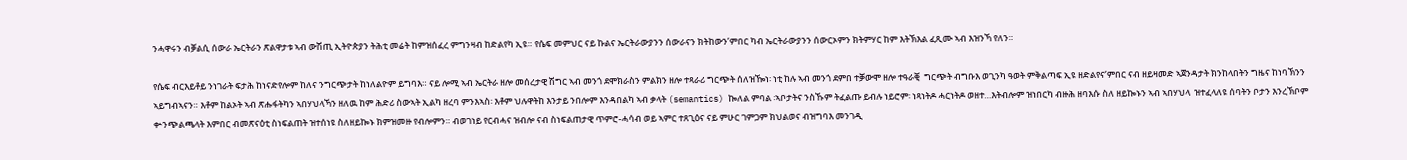ንሓዋሩን ብቓልሲ ሰውራ ኤርትራን ጽልዋታቱ ኣብ ውሽጢ ኢትዮጵያን ትሕቲ መሬት ከምዝሰፈረ ምግንዛብ ከድልየካ ኢዩ። የሴፍ መምህር ናይ ኩልና ኤርትራውያንን ሰውራናን ክትከውን’ምበር ካብ ኤርትራውያንን ሰውርኦምን ክትምሃር ከም እትኽእል ፈጺሙ ኣብ እዝንኻ የለን።

የሴፍ ብርእይቶይ ንነገራት ፍታሕ ከነናድየሎም ከለና ንግርጭታት ከነለልዮም ይግባእ። ናይ ሎሚ ኣብ ኤርትራ ዘሎ መሰረታዊ ሽግር ኣብ መንጎ ደሞክራስን ምልክን ዘሎ ተጻራሪ ግርጭት ሰለዝዀነ፡ ነቲ ከሉ ኣብ መንጎ ደምበ ተቓውሞ ዘሎ ተዓራቒ  ግርጭት ብግቡእ ወጊንካ ዓወት ምቅልጣፍ ኢዩ ዘድልየና’ምበር ናብ ዘይዛመድ ኣጀንዳታት ክንከላበትን ግዜና ከነባኽንን ኣይግብኣናን። እቶም ከልኦት ኣብ ጽሑፋትካን ኣበሃህላኻን ዘለዉ ከም ሕድሪ ስውኣት ኢልካ ዘረባ ምንእኣስ፡ እቶም ህሉዋትከ እንታይ ንበሎም እንዳበልካ ኣብ ቃላት (semantics) ኰለል ምባል ፡ኣቦታትና ንስኹም ትፈልጡ ይብሉ ነይሮም፡ ነጻነትዶ ሓርነትዶ ወዘተ…እትብሎም ዝነበርካ ብዙሕ ዘባእሱ ስለ ዘይኰኑን ኣብ ኣበሃህላ  ዝተፈላለዩ ሰባትን ቦታን እንረኽቦም ቍንጭልጫላት እምበር ብመጽናዕቲ ስነፍልጠት ዝተሰነዩ ስለዘይኰኑ ክምዝመዙ የብሎምን። ብወገነይ የርብሓና ዝብሎ ናብ ስነፍልጠታዊ ጥምሮ-ሓሳብ ወይ ኣምር ተጸጊዕና ናይ ምሁር ገምጋም ክህልወና ብዝግባእ መንገዲ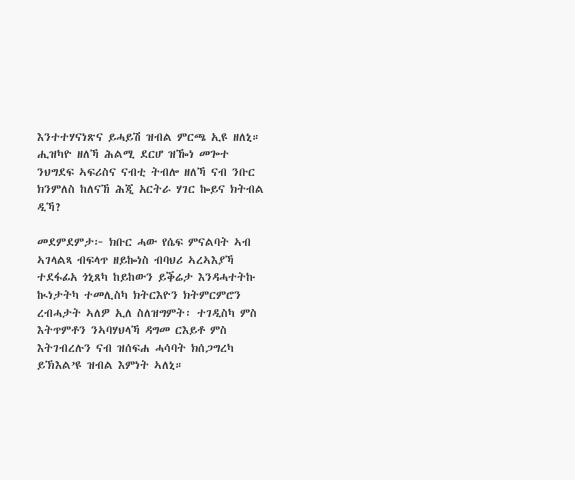እንተተሃናነጽና ይሓይሽ ዝብል ምርጫ ኢዩ ዘለኒ። ሒዝካዮ ዘለኻ ሕልሚ ደርሆ ዝዀነ መጐተ ንህግደፍ ኣፍሪስና ናብቲ ትብሎ ዘለኻ ናብ ንቡር ክንምለስ ከለናኸ ሕጂ አርትራ ሃገር ኰይና ክትብል ዲኻ?

መደምደምታ፦ ክቡር ሓው የሴፍ ምናልባት ኣብ ኣገላልጻ ብፍላጥ ዘይኰነስ ብባህሪ ኣረኣእያኻ ተደፋፊአ ጎኒጸካ ከይከውን ይቕሬታ እንዳሓተትኩ ኲነታትካ ተመሊስካ ክትርእዮን ክትምርምሮን ረብሓታት ኣለዎ ኢለ ስለዝግምት፡ ተገዲስካ ምስ እትጥምቶን ንኣባሃህላኻ ዳግመ ርእይቶ ምስ እትገብረሉን ናብ ዝሰፍሐ ሓሳባት ክሰጋግረካ ይኽእል’ዩ ዝብል እምነት ኣለኒ።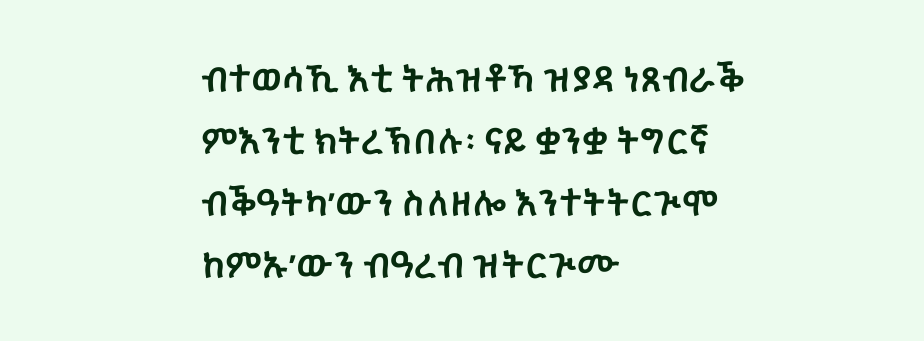ብተወሳኺ እቲ ትሕዝቶኻ ዝያዳ ነጸብራቕ ምእንቲ ክትረኽበሉ፡ ናይ ቋንቋ ትግርኛ ብቕዓትካ’ውን ስለዘሎ እንተትትርጒሞ ከምኡ’ውን ብዓረብ ዝትርጒሙ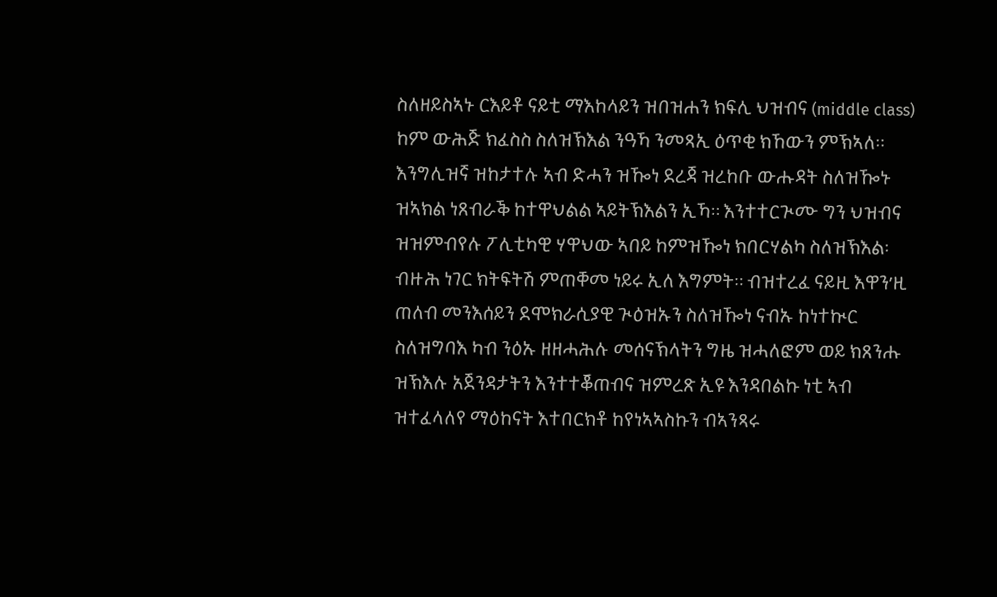ስለዘይስኣኑ ርእይቶ ናይቲ ማእከላይን ዝበዝሐን ክፍሊ ህዝብና (middle class) ከም ውሕጅ ክፈስስ ስለዝኽእል ንዓኻ ንመጻኢ ዕጥቂ ክኸውን ምኽኣለ። እንግሊዝኛ ዝከታተሉ ኣብ ድሓን ዝዀነ ደረጃ ዝረከቡ ውሑዳት ስለዝዀኑ ዝኣክል ነጸብራቕ ከተዋህልል ኣይትኽእልን ኢኻ። እንተተርጒሙ ግን ህዝብና ዝዝምብየሉ ፖሊቲካዊ ሃዋህው ኣበይ ከምዝዀነ ክበርሃልካ ስለዝኽእል፡ ብዙሕ ነገር ክትፍትሽ ምጠቐመ ነይሩ ኢለ እግምት። ብዝተረፈ ናይዚ እዋን’ዚ ጠለብ መንእሰይን ደሞክራሲያዊ ጒዕዝኡን ስለዝዀነ ናብኡ ከነተኲር ስለዝግባእ ካብ ንዕኡ ዘዘሓሕሉ መሰናኽላትን ግዜ ዝሓለፎም ወይ ክጸንሑ ዝኽእሉ አጀንዳታትን እንተተቖጠብና ዝምረጽ ኢዩ እንዳበልኩ ነቲ ኣብ ዝተፈላለየ ማዕከናት እተበርክቶ ከየነኣኣስኩን ብኣንጻሩ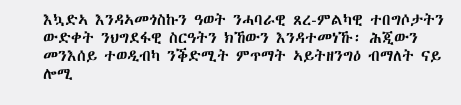እኳድኣ እንዳኣመጎስኩን ዓወት ንሓባራዊ ጸረ-ምልካዊ ተበግሶታትን ውድቀት ንህግደፋዊ ስርዓትን ክኸውን እንዳተመነኹ፡ ሕጂውን መንእሰይ ተወዲብካ ንቕድሚት ምጥማት ኣይትዘንግዕ ብማለት ናይ ሎሚ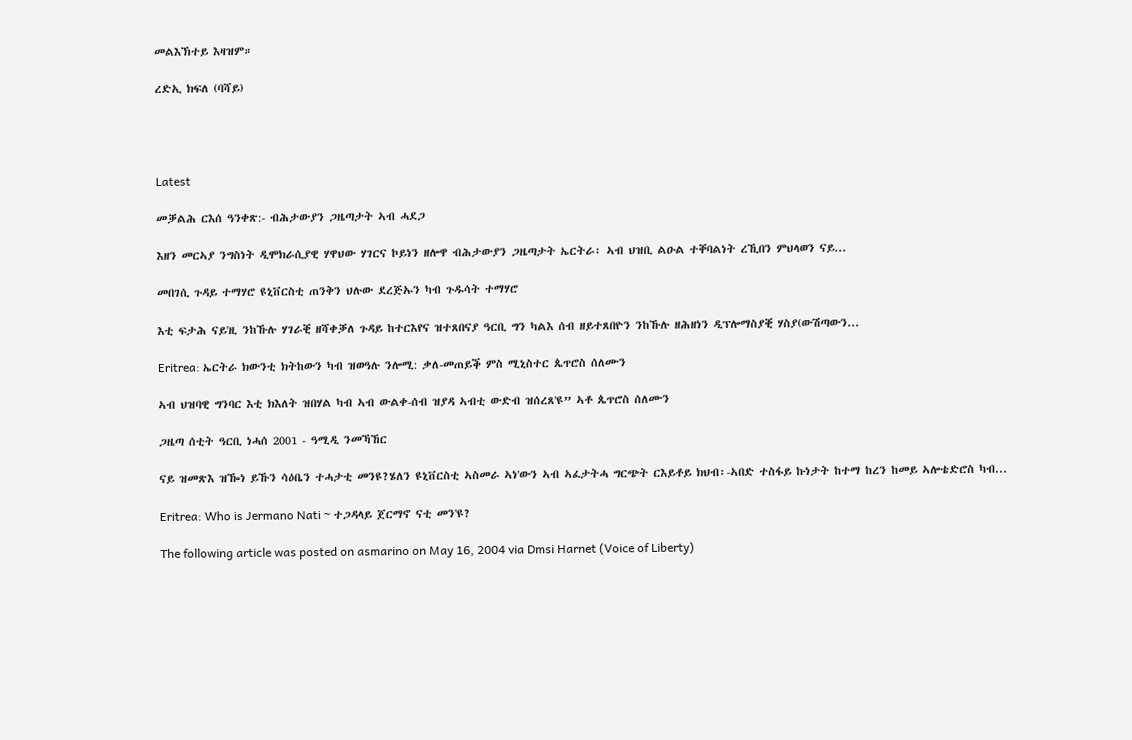መልእኽተይ እዛዝም።

ረድኢ ክፍለ (ባሻይ)




Latest

መቓልሕ ርእሰ ዓንቀጽ:- ብሕታውያን ጋዜጣታት ኣብ ሓደጋ

እዘን መርኣያ ንግስነት ዲሞክራሲያዊ ሃዋህው ሃገርና ኮይነን ዘሎዋ ብሕታውያን ጋዜጣታት ኤርትራ፡ ኣብ ህዝቢ ልዑል ተቐባልነት ረኺበን ምህላወን ናይ...

መበገሲ ጉዳይ ተማሃሮ ዩኒቨርስቲ ጠንቅን ህሉው ደረጅኡን ካብ ጉዱሳት ተማሃሮ

እቲ ፍታሕ ናይ'ዚ ንከኹሉ ሃገራቒ ዘሻቀቓለ ጉዳይ ከተርእየና ዝተጸበናያ ዓርቢ ግን ካልእ ሰብ ዘይተጸበዮን ንከኹሉ ዘሕዘነን ዲፕሎማስያቒ ሃስያ(ውሽጣውን...

Eritrea: ኤርትራ ክውንቲ ክትከውን ካብ ዝወዓሉ ንሎሚ: ቃለ-መጠይቕ ምስ ሚኒስተር ጴጥሮስ ሰለሙን

ኣብ ህዝባዊ ግንባር እቲ ክእለት ዝበሃል ካብ ኣብ ውልቀ-ሰብ ዝያዳ ኣብቲ ውድብ ዝሰረጸ'ዩ” ኣቶ ጴጥሮስ ሰለሙን

ጋዜጣ ሰቲት ዓርቢ ነሓሰ 2001 - ዓሚዲ ንመኻኸር

ናይ ዝመጽእ ዝዀነ ይኹን ሳዕቤን ተሓታቲ መንዩ?ሄለን ዩኒቨርስቲ ኣስመራ ኣነ'ውን ኣብ ኣፈታትሓ ግርጭት ርእይቶይ ክህብ፡-ኣበድ ተስፋይ ኩነታት ከተማ ከረን ከመይ ኣሎቴድሮስ ካብ...

Eritrea: Who is Jermano Nati ~ ተጋዳላይ ጀርማኖ ናቲ መን'ዩ?

The following article was posted on asmarino on May 16, 2004 via Dmsi Harnet (Voice of Liberty)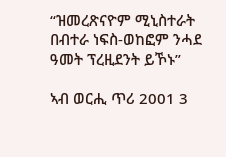“ዝመረጽናዮም ሚኒስተራት በብተራ ነፍስ-ወከፎም ንሓደ ዓመት ፕረዚደንት ይኾኑ”

ኣብ ወርሒ ጥሪ 2001 3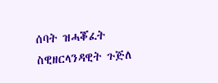ሰባት ዝሓቖፈት ስዊዘርላንዳዊት ጉጅለ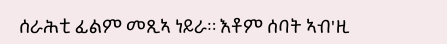ሰራሕቲ ፊልም መጺኣ ነይራ። እቶም ሰባት ኣብ'ዚ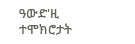ዓውድ'ዚ ተሞክሮታት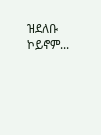ዝደለቡ ኮይኖም...